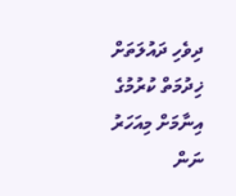ދިވެހި ދައުލަތަށް ޚިދުމަތް ކުރުމުގެ އިނާމަށް މިއަހަރު ނަން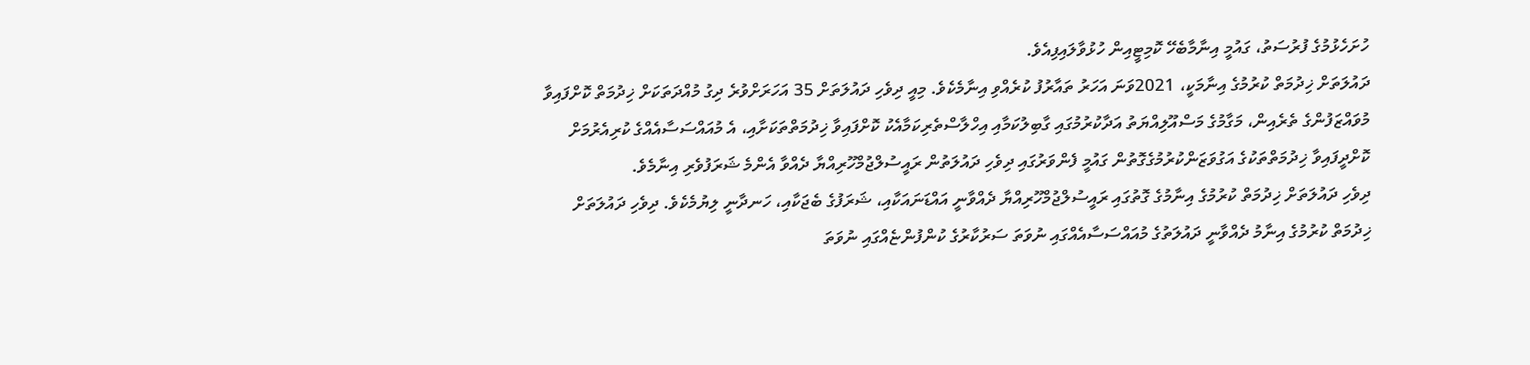ހުށަހެޅުމުގެ ފުރުސަތު، ގައުމީ އިނާމާބެހޭ ކޮމިޓީއިން ހުޅުވާލައިފިއެވެ.
ދައުލަތަށް ޚިދުމަތް ކުރުމުގެ އިނާމަކީ، 2021ވަނަ އަހަރު ތައާރުފު ކުރެއްވި އިނާމެކެވެ. މިއީ ދިވެހި ދައުލަތަށް 35 އަހަރަށްވުރެ ދިގު މުއްދަތަކަށް ޚިދުމަތް ކޮށްފައިވާ މުވައްޒަފުންގެ ތެރެއިން، މަގާމުގެ މަސްއޫލިއްޔަތު އަދާކުރުމުގައި ގާބިލުކަމާއި އިހްލާސްތެރިކަމާއެކު ކޮށްފައިވާ ޚިދުމަތްތަކަށާއި، އެ މުއައްސަސާއެއްގެ ކުރިއެރުމަށް ކޮށްދީފައިވާ ޚިދުމަތްތަކުގެ އަގުވަޒަންކުރުމުގެގޮތުން ގައުމީ ފެންވަރުގައި ދިވެހި ދައުލަތުން ރައީސުލްޖުމްހޫރިއްޔާ ދެއްވާ އެންމެ ޝަރަފުވެރި އިނާމެވެ.
ދިވެހި ދައުލަތަށް ޚިދުމަތް ކުރުމުގެ އިނާމުގެ ގޮތުގައި ރައީސުލްޖުމްހޫރިއްޔާ ދެއްވާނީ އައްޑަނައަކާއި، ޝަރަފުގެ ބެޖަކާއި، ހަނދާނީ ލިޔުމެކެވެ. ދިވެހި ދައުލަތަށް ޚިދުމަތް ކުރުމުގެ އިނާމު ދެއްވާނީ ދައުލަތުގެ މުއައްސަސާއެއްގައި ނުވަތަ ސަރުކާރުގެ ކުންފުންޏެއްގައި ނުވަތަ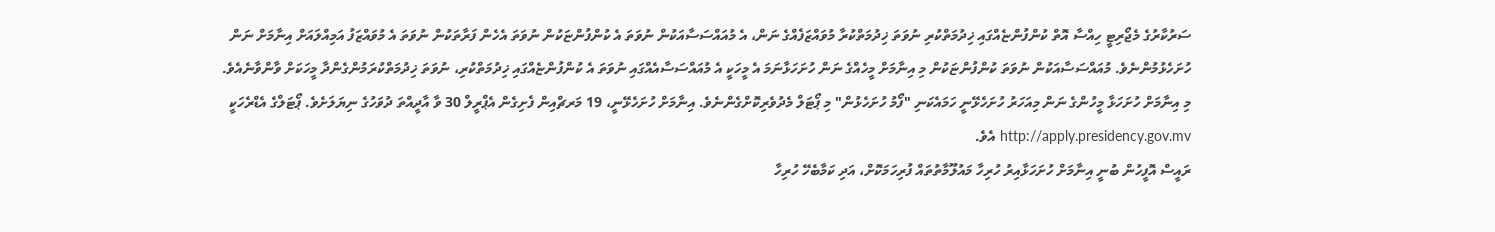ސަރުކާރުގެ މެޖޯރިޓީ ހިއްސާ އޮތް ކުންފުންޏެއްގައި ޚިދުމަތްކުރި ނުވަތަ ޚިދުމަތްކުރާ މުވައްޒަފެއްގެ ނަން، އެ މުއައްސަސާއަކުން ނުވަތަ އެ ކުންފުންޏަކުން ނުވަތަ އެހެން ފަރާތަކުން ނުވަތަ އެ މުވައްޒަފު އަމިއްލައަށް އިނާމަށް ނަން ހުށަހެޅުމުންނެވެ. މުއައްސަސާއަކުން ނުވަތަ ކުންފުންޏަކުން މި އިނާމަށް މީހެއްގެ ނަން ހުށަހަޅާނަމަ އެ މީހަކީ އެ މުއައްސަސާއެއްގައި ނުވަތަ އެ ކުންފުންޏެއްގައި ޚިދުމަތްކުރި، ނުވަތަ ޚިދުމަތްކުރަމުންގެންދާ މީހަކަށް ވާންވާނެއެވެ.
މި އިނާމަށް ހުށަހަޅާ މީހުންގެ ނަން މިއަހަރު ހުށަހެޅޭނީ ހަމައެކަނި "ފޯމު ހުށަހެޅުން" މި ޕޯޓަލް މެދުވެރިކޮށްގެންނެވެ. އިނާމަށް ހުށަހެޅޭނީ، 19 މަރޗްއިން ފެށިގެން އެޕްރީލް 30 ވާ އާދީއްތަ ދުވަހުގެ ނިޔަލަށެވެ. ޕޯޓަލްގެ އެޑްރެހަކީ http://apply.presidency.gov.mv އެވެ.
ރައީސް އޮފީހުން ބުނީ އިނާމަށް ހުށަހަޅާއިރު ހުރިހާ މައުލޫމާތުތައް ފުރިހަމަކޮށް، އަދި ކަމާބެހޭ ހުރިހާ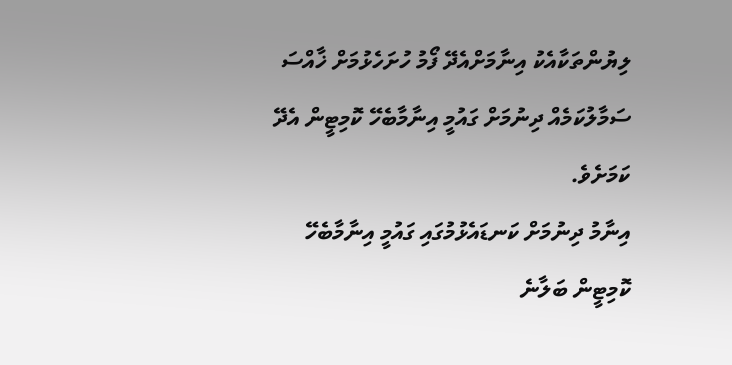ލިޔުންތަކާއެކު އިނާމަށްއެދޭ ފޯމު ހުށަހެޅުމަށް ޚާއްސަ ސަމާލުކަމެއް ދިނުމަށް ގައުމީ އިނާމާބެހޭ ކޮމިޓީން އެދޭ ކަމަށެވެ.
އިނާމު ދިނުމަށް ކަނޑައެޅުމުގައި ގައުމީ އިނާމާބެހޭ ކޮމިޓީން ބަލާނެ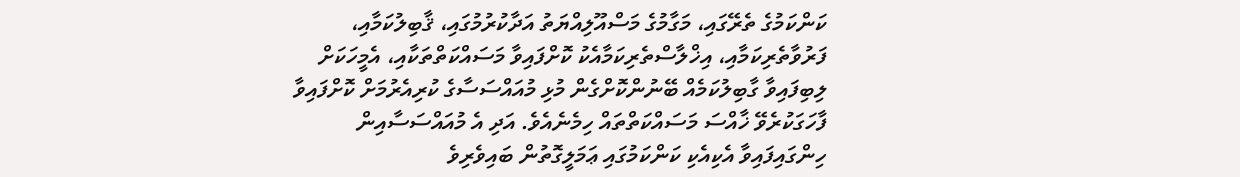ކަންކަމުގެ ތެރޭގައި، މަގާމުގެ މަސްއޫލިއްޔަތު އަދާކުރުމުގައި، ޤާބިލުކަމާއި، ފަރުވާތެރިކަމާއި، އިޚްލާސްތެރިކަމާއެކު ކޮށްފައިވާ މަސައްކަތްތަކާއި، އެމީހަކަށް ލިބިފައިވާ ގާބިލުކަމެއް ބޭނުންކޮށްގެން މުޅި މުއައްސަސާގެ ކުރިއެރުމަށް ކޮށްފައިވާ ފާހަގަކުރެވޭ ޚާއްސަ މަސައްކަތްތައް ހިމެނެއެވެ. އަދި އެ މުއައްސަސާއިން ހިންގައިފައިވާ އެކިއެކި ކަންކަމުގައި ޢަމަލީގޮތުން ބައިވެރިވެ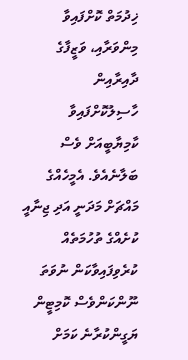ޚިދުމަތް ކޮށްފައިވާ މިންވަރާއި، ވަޒީފާގެ ދާއިރާއިން ހާސިލުކޮށްފައިވާ ކާމިޔާބީއަށް ވެސް ބަލާނެއެވެ. އެމީހެއްގެ މައްޗަށް މަދަނީ އަދި ޖިނާއީ ކުށެއްގެ ތުހުމަތެއް ކުރެވިފައިވާކަން ނުވަތަ ނޫންކަންވެސް ކޮމިޓީން ޔަގީންކުރާނެ ކަމަށް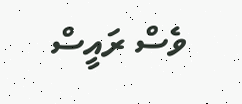ވެސް ރައީސް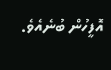އޮފީހުން ބުނެއެވެ.